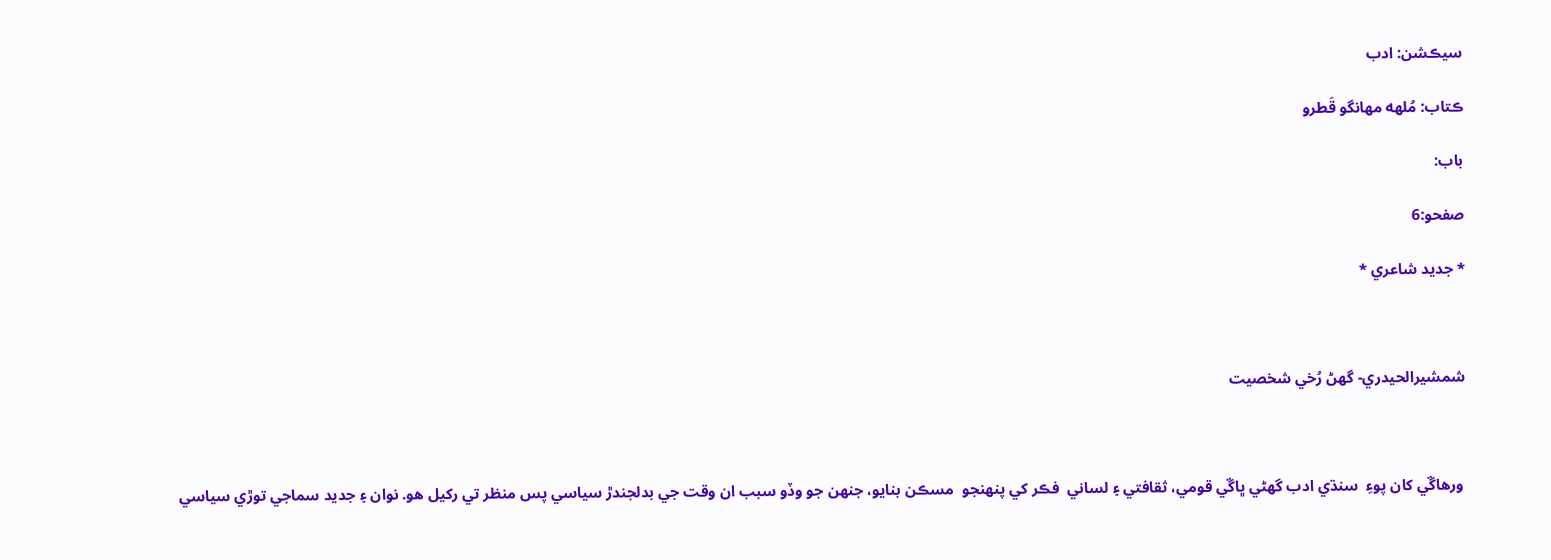سيڪشن: ادب

ڪتاب: مُلهه مهانگو قَطرو

باب:

صفحو:6

* جديد شاعري *



شمشيرالحيدري- گهڻ رُخي شخصيت



 ورهاڱي کان پوءِ  سنڌي ادب گهڻي ڀاڱي قومي، ثقافتي ۽ لساني  فڪر کي پنهنجو  مسڪن بنايو، جنهن جو وڏو سبب ان وقت جي بدلجندڙ سياسي پس منظر تي رکيل هو. نوان ۽ جديد سماجي توڙي سياسي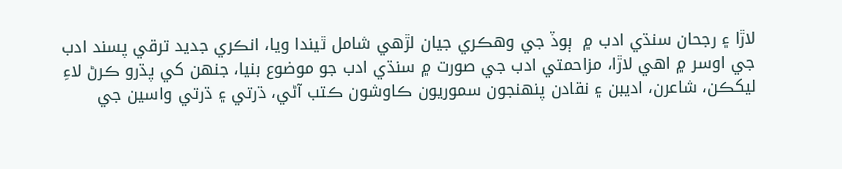لاڙا ۽ رجحان سنڌي ادب ۾  ٻوڏ جي وهڪري جيان لڙهي شامل ٿيندا ويا، انڪري جديد ترقي پسند ادب جي اوسر ۾ اهي لاڙا، مزاحمتي ادب جي صورت ۾ سنڌي ادب جو موضوع بنيا، جنهن کي پڌرو ڪرڻ لاءِ ليکڪن، شاعرن، اديبن ۽ نقادن پنهنجون سموريون ڪاوشون ڪتب آڻي، ڌرتي ۽ ڌرتي واسين جي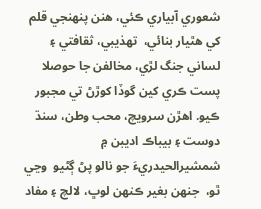شعوري آبياري ڪئي، هنن پنهنجي قلم کي هٿيار بنائي،  تهذيبي، ثقافتي ۽ لساني جنگ لڙي، مخالفن جا حوصلا پست ڪري کين گوڏا کوڙڻ تي مجبور ڪيو. اهڙن سرويچ، محب وطن، سنڌ دوست ۽ بيباڪ اديبن ۾ شمشيرالحيدريءَ جو نالو پڻ ڳڻيو  وڃي ٿو،  جنهن بغير ڪنهن لوڀ، لالچ ۽ مفاد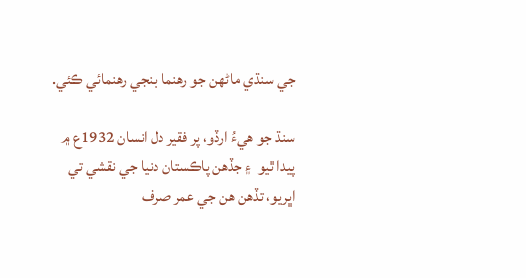جي سنڌي ماڻهن جو رهنما بنجي رهنمائي ڪئي.

سنڌ جو هيءُ ارڏو، پر فقير دل انسان 1932ع ۾ پيدا ٿيو  ۽ جڏهن پاڪستان دنيا جي نقشي تي اڀريو، تڏهن هن جي عمر صرف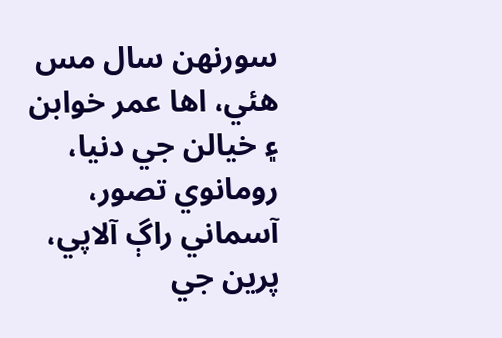سورنهن سال مس هئي، اها عمر خوابن ۽ خيالن جي دنيا، رومانوي تصور، آسماني راڳ آلاپي، پرين جي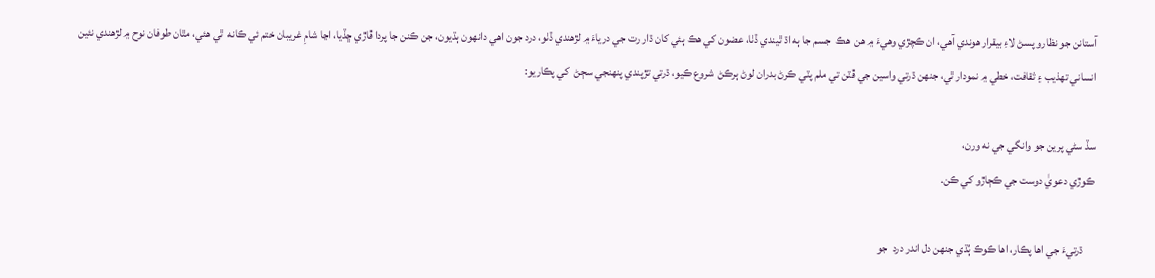آستانن جو نظارو پسڻ لاءِ بيقرار هوندي آهي، ان ڪچڙي وهيءَ ۾ هن  هڪ  جسم جا ٻه اڌ ٿيندي ڏٺا، عضون کي هڪ ٻئي کان ڌار رت جي درياءَ ۾ لڙهندي ڏٺو، درد جون اهي دانهون ٻڌيون، جن ڪنن جا پردا ڦاڙي ڇڏيا، اڃا شامِ غريبان ختم ئي ڪانه  ٿي هئي، مٿان طوفان نوح ۾ لڙهندي نئين  انساني تهذيب ۽ ثقافت، خطي ۾ نمودار ٿي، جنهن ڌرتي واسين جي ڦٽن تي ملم پٽي ڪرڻ بدران لوڻ ٻرڪڻ  شروع ڪيو، ڌرتي تڙپندي پنهنجي سڄڻ  کي پڪاريو:

سڏ سڻي پرين جو وانگي جي نه ورن،
ڪوڙي دعويٰ دوست جي ڪڄاڙو کي ڪن.

     ڌرتيءَ جي اها پڪار، اها ڪوڪ ٻُڌي جنهن دل اندر درد  جو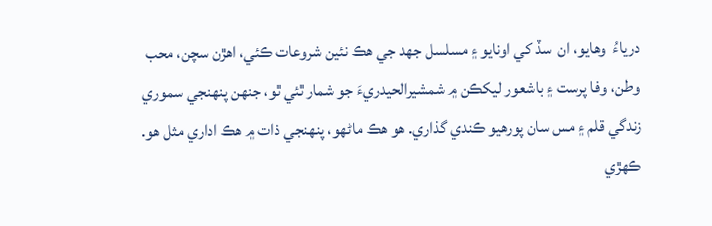درياءُ  وهايو، ان  سڏ کي اونايو ۽ مسلسل جهد جي هڪ نئين شروعات ڪئي، اهڙن سچن، محب وطن، وفا پرست ۽ باشعور ليکڪن ۾ شمشيرالحيدريءَ جو شمار ٿئي ٿو، جنهن پنهنجي سموري زندگي قلم ۽ مس سان پورهيو ڪندي گذاري. هو هڪ ماڻهو، پنهنجي ذات ۾ هڪ اداري مثل هو. ڪهڙي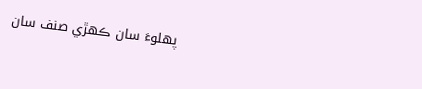پهلوءَ سان ڪهڙي صنف سان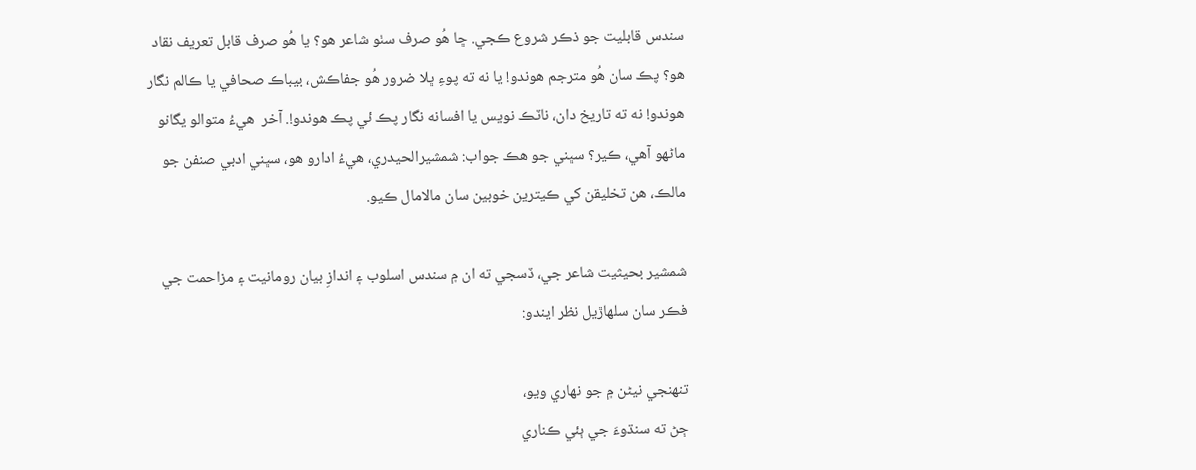سندس قابليت جو ذڪر شروع ڪجي. ڇا هُو صرف سٺو شاعر هو؟ يا هُو صرف قابل تعريف نقاد هو؟ پڪ سان هُو مترجم هوندو! يا نه ته پوءِ ڀلا ضرور هُو جفاڪش، بيباڪ صحافي يا ڪالم نگار هوندو! نه ته تاريخ دان، ناٽڪ نويس يا افسانه نگار پڪ ئي پڪ هوندو!. آخر  هيءُ متوالو يگانو ماڻهو آهي، ڪير؟ سڀني جو هڪ جواب: شمشيرالحيدري، هيءُ ادارو هو، سڀني ادبي صنفن جو مالڪ، هن تخليقن کي ڪيترين خوبين سان مالامال ڪيو.

شمشير بحيثيت شاعر جي، ڏسجي ته ان ۾ سندس اسلوب ۽ اندازِ بيان رومانيت ۽ مزاحمت جي فڪر سان سلهاڙيل نظر ايندو:

تنهنجي نيڻن ۾ جو نهاري ويو،
ڄڻ ته سنڌوءَ جي ٻئي ڪناري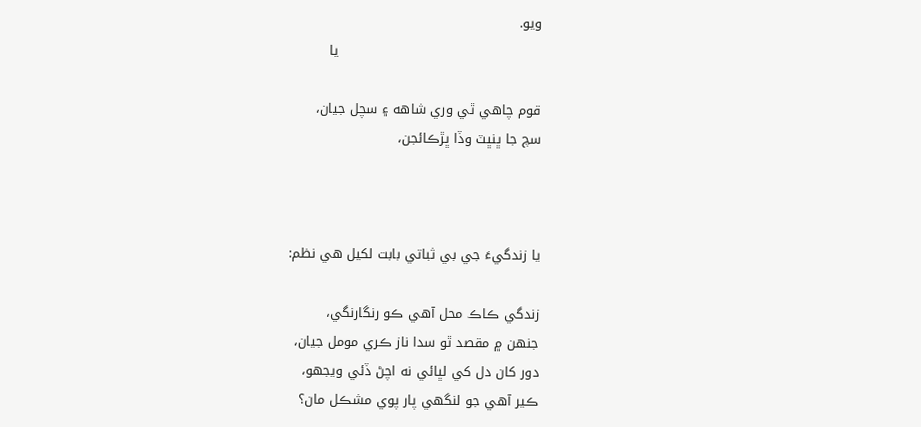ويو.
                                              يا

قوم چاهي ٿي وري شاهه ۽ سچل جيان،
سچ جا ڀنڀٽ وڏا ڀڙڪائجن،



يا زندگيءَ جي بي ثباتي بابت لکيل هي نظم:

زندگي ڪاڪ محل آهي ڪو رنگارنگي،
جنهن ۾ مقصد ٿو سدا ناز ڪري مومل جيان،
دور کان دل کي لڀائي نه اچڻ ڏئي ويجهو،
ڪير آهي جو لنگهي پار پوي مشڪل مان؟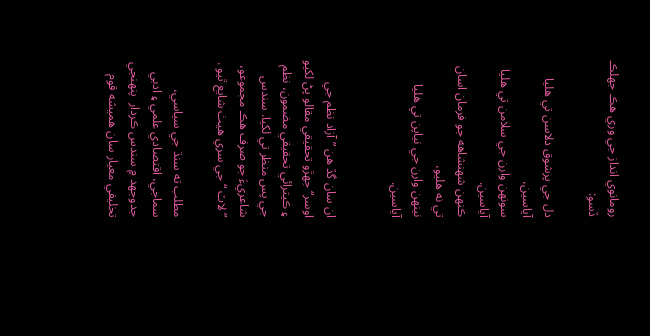رومانوي انداز جي وري هڪ جهلڪ ڏسو:

دل جي پرشوق دلاسن تي هليا آياسين،
سونهن وارن جي سلامن تي هليا آياسين.
ڪنهن شهنشاهه جو فرمان اسان تي نه هليو،
نينهن وارن جي نياپن تي هليا آياسين.


ان سان گڏ هن ”آزاد نظم جي اوسر“ جهڙو تحقيقي مقالو پڻ لکيو ۽ ڪيترائي تحقيقي مضمون، نظم جي پس منظر تي لکيا. سندس شاعريءَ جو صرف هڪ مجموعو، ”لاٽ “ جي سري هيٺ شايع ٿيو .

مطلب ته سنڌ جي سياسي، سماجي، اقتصادي علمي ۽ ادبي جدوجهد ۾ سندس ڪردار  پنهنجي تخليقي معيار سان هميشه قوم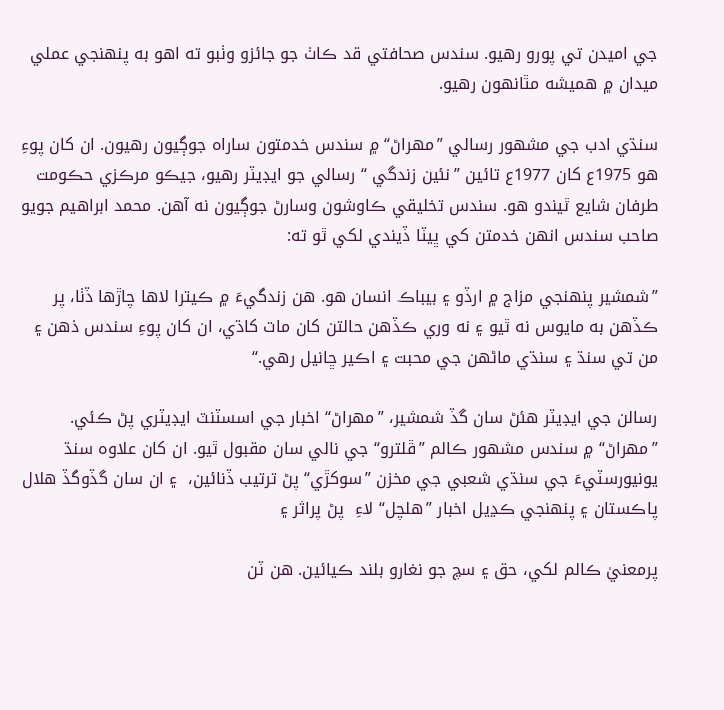جي اميدن تي پورو رهيو. سندس صحافتي قد ڪاٺ جو جائزو وٺبو ته اهو به پنهنجي عملي ميدان ۾ هميشه مٿانهون رهيو.

سنڌي ادب جي مشهور رسالي ”مهراڻ“ ۾ سندس خدمتون ساراه جوڳيون رهيون. ان کان پوءِ هو 1975ع کان 1977ع تائين ”نئين زندگي “ رسالي جو ايڊيٽر رهيو، جيڪو مرڪزي حڪومت طرفان شايع ٿيندو هو. سندس تخليقي ڪاوشون وسارڻ جوڳيون نه آهن. محمد ابراهيم جويو صاحب سندس انهن خدمتن کي ڀيٽا ڏيندي لکي ٿو ته:

”شمشير پنهنجي مزاج ۾ ارڏو ۽ بيباڪ انسان هو. هن زندگيءَ ۾ ڪيترا لاها چاڙها ڏٺا، پر ڪڏهن به مايوس نه ٿيو ۽ نه وري ڪڏهن حالتن کان مات کاڌي، ان کان پوءِ سندس ذهن ۽ من تي سنڌ ۽ سنڌي ماڻهن جي محبت ۽ اڪير ڇانيل رهي.“

رسالن جي ايڊيٽر هئڻ سان گڏ شمشير، ”مهراڻ“ اخبار جي اسسٽنٽ ايڊيٽري پڻ ڪئي. ”مهراڻ“ ۾ سندس مشهور ڪالم ”ڦلترو“ جي نالي سان مقبول ٿيو. ان کان علاوه سنڌ يونيورسٽيءَ جي سنڌي شعبي جي مخزن ”سوکڙي“ پڻ ترتيب ڏنائين،  ۽ ان سان گڏوگڏ هلال پاڪستان ۽ پنهنجي ڪڍيل اخبار ”هلچل“ لاءِ  پڻ پراثر ۽

پرمعنيٰ ڪالم لکي، حق ۽ سچ جو نغارو بلند ڪيائين. هن ٽن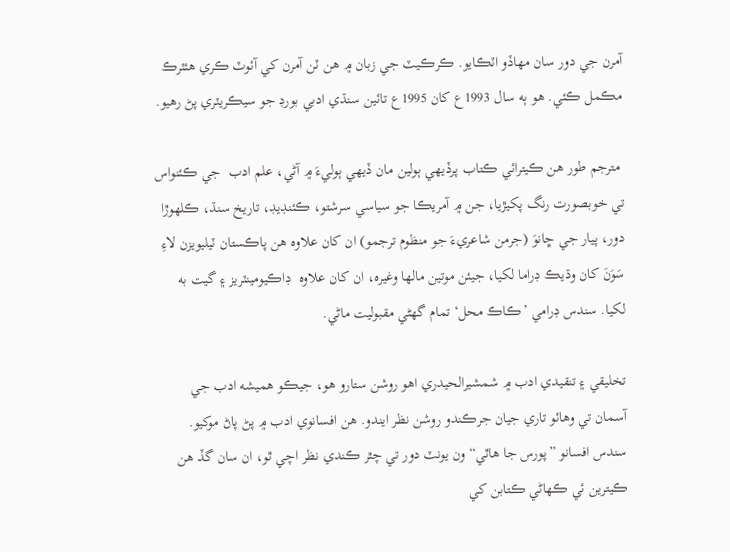آمرن جي دور سان مهاڏو اٽڪايو. ڪرڪيٽ جي زبان ۾ هن ٽن آمرن کي آئوٽ ڪري هئٽرڪ مڪمل ڪئي. هو ٻه سال 1993ع کان 1995ع تائين سنڌي ادبي بورڊ جو سيڪريٽري پڻ رهيو.

 مترجم طور هن ڪيترائي ڪتاب پرڏيهي ٻولين مان ڏيهي ٻوليءَ ۾ آڻي، علم ادب  جي ڪئنواس تي خوبصورت رنگ پکيڙيا، جن ۾ آمريڪا جو سياسي سرشتو، ڪئنڊيڊ، تاريخ سنڌ، ڪلهوڙا دور، پيار جي ڇانوَ (جرمن شاعريءَ جو منظوم ترجمو) ان کان علاوه هن پاڪستان ٽيليويزن لاءِ سَوَنَ کان وڌيڪ ڊراما لکيا، جيئن موتين مالها وغيره، ان کان علاوه  ڊاڪيومينٽريز ۽ گيت به لکيا. سندس ڊرامي ’ڪاڪ محل‘ تمام گهڻي مقبوليت ماڻي.

تخليقي ۽ تنقيدي ادب ۾ شمشيرالحيدري اهو روشن ستارو هو، جيڪو هميشه ادب جي آسمان تي وهائو تاري جيان جرڪندو روشن نظر ايندو. هن افسانوي ادب ۾ پڻ پاڻ موکيو. سندس افسانو ”پورس جا هاٿي“ ون يونٽ دور تي چٿر ڪندي نظر اچي ٿو، ان سان گڏ هن ڪيترين ئي ڪهاڻي ڪتابن کي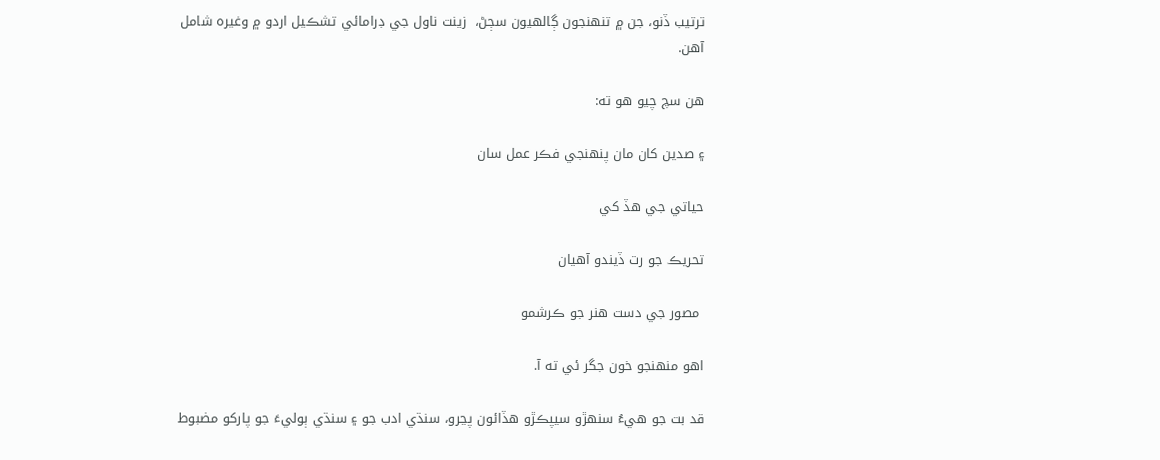ترتيب ڏنو، جن ۾ تنهنجون ڳالهيون سڄڻ،  زينت ناول جي ڊرامائي تشڪيل اردو ۾ وغيره شامل آهن.

هن سچ چيو هو ته:

۽ صدين کان مان پنهنجي فڪر عمل سان

حياتي جي هڏ کي

تحريڪ جو رت ڏيندو آهيان

 مصور جي دست هنر جو ڪرشمو

اهو منهنجو خون جگر ئي ته آ.

قد بت جو هيءُ سنهڙو سيپڪڙو هڏائون پڃرو، سنڌي ادب جو ۽ سنڌي ٻوليءَ جو پارکو مضبوط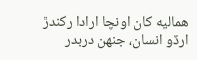هماليه کان اونچا ارادا رکندڙ ارڏو انسان، جنهن دربدر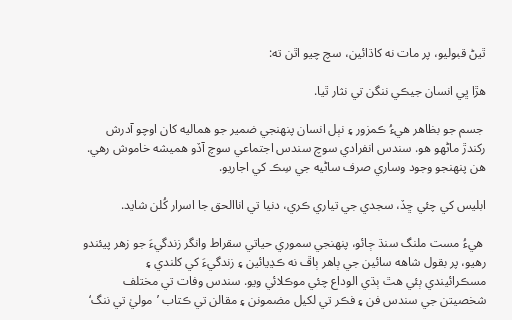ٿيڻ قبوليو، پر مات نه کاڌائين، سچ چيو اٿن ته:

هڙا ڀي انسان جيڪي ننگن تي نثار ٿيا.

 جسم جو بظاهر هيءُ ڪمزور ۽ نٻل انسان پنهنجي ضمير جو هماليه کان اوچو آدرش رکندڙ ماڻهو هو. سندس انفرادي سوچ سندس اجتماعي سوچ آڏو هميشه خاموش رهي. هن پنهنجو وجود وساري صرف ساڻيه جي سِڪ کي اجاريو.

ابليس کي چئي ڇڏ، سجدي جي تياري ڪري، دنيا تي اناالحق جا اسرار کُلن شايد.

 هيءُ مست ملنگ سنڌ ڄائو، پنهنجي سموري حياتي سقراط وانگر زندگيءَ جو زهر پيئندو رهيو، پر بقول شاهه سائين جي ٻاهر ٻاڦ نه ڪڍيائين ۽ زندگيءَ کي کلندي ۽ مسڪرائيندي ٻئي هٿ ٻڌي الوداع چئي موڪلائي ويو. سندس وفات تي مختلف شخصيتن جي سندس فن ۽ فڪر تي لکيل مضمونن ۽ مقالن تي ڪتاب ’موليٰ تي ننگ‘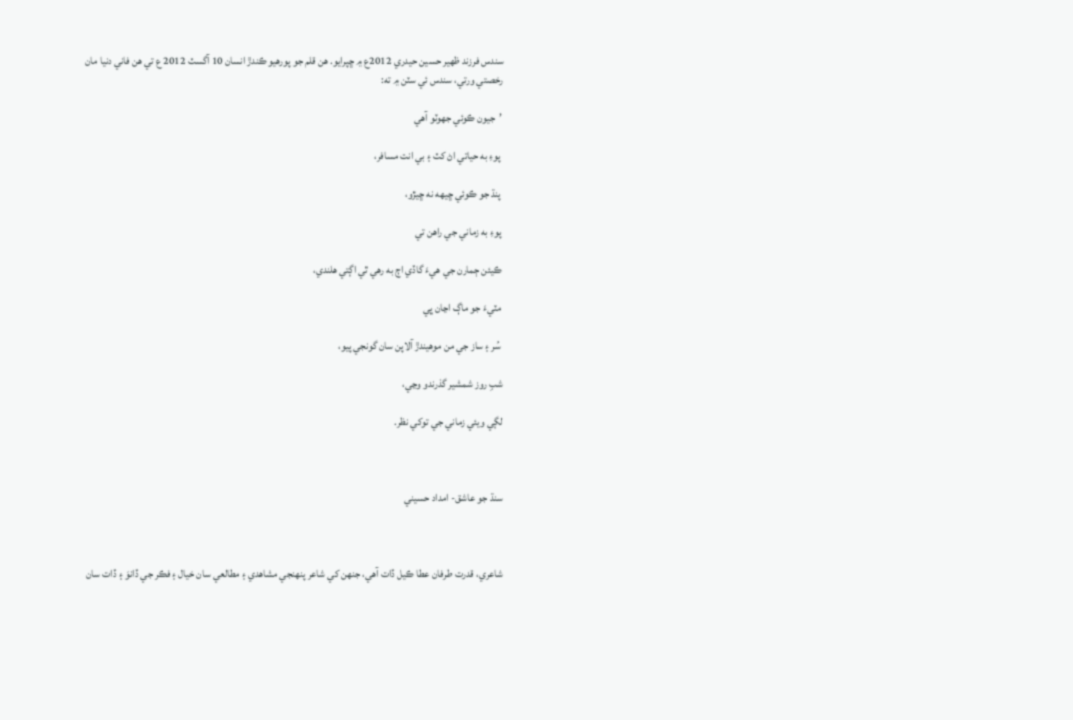سندس فرزند ظهير حسين حيدري 2012ع ۾ ڇپرايو. هن قلم جو پورهيو ڪندڙ انسان 10 آگسٽ 2012 ع تي هن فاني دنيا مان رخصتي ورتي، سندس ئي سٽن ۾ ته:

 ’جيون ڪوئي جهوٽو آهي

 پوءِ به حياتي اڻ کٽ ۽ بي انت مسافر،

 پنڌ جو ڪوئي ڇيهه نه ڇيڙو،

 پوءِ به زماني جي راهن تي

 ڪيئن ڄمارن جي هيءَ گاڏي اڄ به رهي ٿي اڳتي هلندي،

 مٽيءَ جو ماڳ اڃان ڀي

 سُر ۽ ساز جي من موهيندڙ آلاپن سان گونجي پيو،

شبِ روز شمشير گذرندو وڃي،

لڳي ويئي زماني جي توکي نظر.



سنڌ جو عاشق- امداد حسيني



شاعري، قدرت طرفان عطا ڪيل ڏات آهي، جنهن کي شاعر پنهنجي مشاهدي ۽ مطالعي سان خيال ۽ فڪر جي ڏانوَ ۽ ڏات سان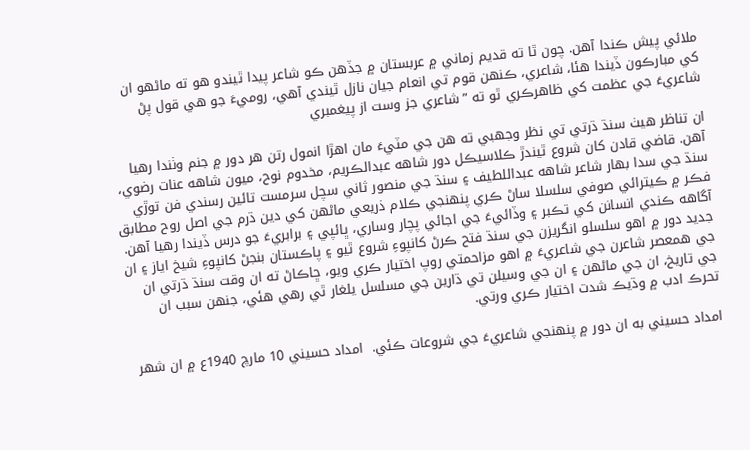ملائي پيش ڪندا آهن. چون ٿا ته قديم زماني ۾ عربستان ۾ جڏهن ڪو شاعر پيدا ٿيندو هو ته ماڻهو ان کي مبارڪون ڏيندا هئا، شاعري، ڪنهن قوم تي انعام جيان نازل ٿيندي آهي، روميءَ جو هي قول پڻ شاعريءَ جي عظمت کي ظاهرڪري ٿو ته ”شاعري جز وست از پيغمبري

ان تناظر هيٺ سنڌ ڌرتي تي نظر وجهبي ته هن جي مٽيءَ مان اهڙا انمول رتن هر دور ۾ جنم وٺندا رهيا آهن. قاضي قادن کان شروع ٿيندڙ ڪلاسيڪل دور شاهه عبدالڪريم، مخدوم نوح، ميون شاهه عنات رضوي، سنڌ جي سدا بهار شاعر شاهه عبداللطيف ۽ سنڌ جي منصور ثاني سچل سرمست تائين رسندي فن توڙي فڪر ۾ ڪيترائي صوفي سلسلا ساڻ ڪري پنهنجي ڪلام ذريعي ماڻهن کي دين ڌرم جي اصل روح مطابق آگاهه ڪندي انسانن کي تڪبر ۽ وڏائيءَ جي اجائي پچار وساري، ڀائپي ۽ برابريءَ جو درس ڏيندا رهيا آهن. جديد دور ۾ اهو سلسلو انگريزن جي سنڌ فتح ڪرڻ کانپوءِ شروع ٿيو ۽ پاڪستان بنجڻ کانپوءِ شيخ اياز ۽ ان جي همعصر شاعرن جي شاعريءَ ۾ اهو مزاحمتي روپ اختيار ڪري ويو، ڇاڪاڻ ته ان وقت سنڌ ڌرتي ان جي تاريخ، ان جي ماڻهن ۽ ان جي وسيلن تي ڌارين جي مسلسل يلغار ٿي رهي هئي، جنهن سبب ان تحرڪ ادب ۾ وڌيڪ شدت اختيار ڪري ورتي.

امداد حسيني به ان دور ۾ پنهنجي شاعريءَ جي شروعات ڪئي.  امداد حسيني 10 مارچ 1940ع ۾ ان شهر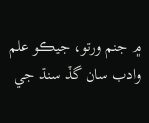۾ جنم ورتو، جيڪو علم وادب سان گڏ سنڌ جي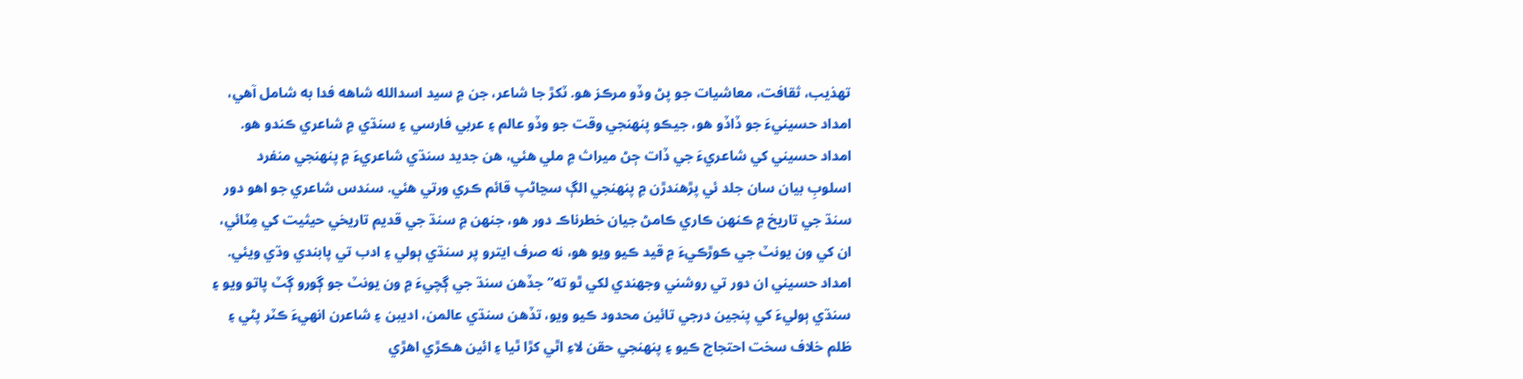تهذيب، ثقافت، معاشيات جو پڻ وڏو مرڪز هو. ٽکڙ جا شاعر، جن ۾ سيد اسدالله شاهه فدا به شامل آهي، امداد حسينيءَ جو ڏاڏو هو، جيڪو پنهنجي وقت جو وڏو عالم ۽ عربي فارسي ۽ سنڌي ۾ شاعري ڪندو هو. امداد حسيني کي شاعريءَ جي ڏات ڄڻ ميراث ۾ ملي هئي، هن جديد سنڌي شاعريءَ ۾ پنهنجي منفرد اسلوبِ بيان سان جلد ئي پڙهندڙن ۾ پنهنجي الڳ سڃاڻپ قائم ڪري ورتي هئي. سندس شاعري جو اهو دور سنڌ جي تاريخ ۾ ڪنهن ڪاري ڪامڻ جيان خطرناڪ دور هو، جنهن ۾ سنڌ جي قديم تاريخي حيثيت کي مِٽائي، ان کي ون يونٽ جي ڪوڙڪيءَ ۾ قيد ڪيو ويو هو، نه صرف ايترو پر سنڌي ٻولي ۽ ادب تي پابندي وڌي ويئي. امداد حسيني ان دور تي روشني وجهندي لکي ٿو ته” جڏهن سنڌ جي ڳچيءَ ۾ ون يونٽ جو ڳورو ڳٽ پاتو ويو ۽ سنڌي ٻوليءَ کي پنجين درجي تائين محدود ڪيو ويو، تڏهن سنڌي عالمن، اديبن ۽ شاعرن انهيءَ ڪٽر پڻي ۽ ظلم خلاف سخت احتجاج ڪيو ۽ پنهنجي حقن لاءِ اٿي کڙا ٿيا ۽ ائين هڪڙي اهڙي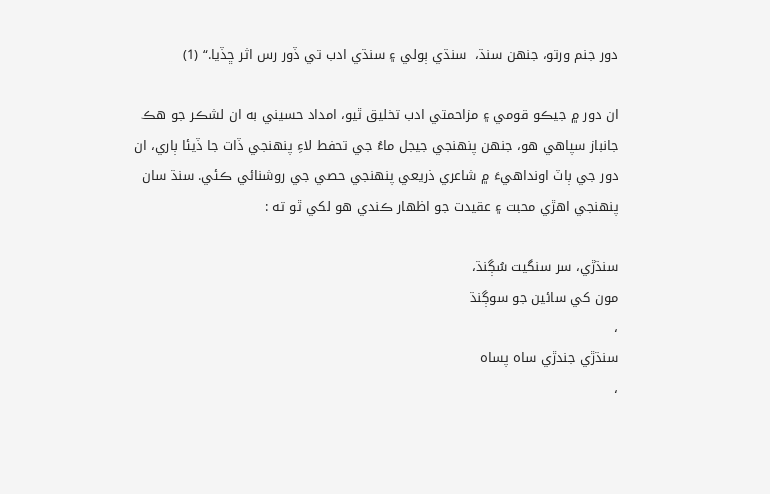دور جنم ورتو، جنهن سنڌ،  سنڌي ٻولي ۽ سنڌي ادب تي ڏور رس اثر ڇڏيا.“ (1)

ان دور ۾ جيڪو قومي ۽ مزاحمتي ادب تخليق ٿيو، امداد حسيني به ان لشڪر جو هڪ جانباز سپاهي هو، جنهن پنهنجي جيجل ماءُ جي تحفط لاءِ پنهنجي ڏات جا ڏيئا ٻاري، ان دور جي ٻاٽ اونداهيءَ ۾ شاعري ذريعي پنهنجي حصي جي روشنائي ڪئي. سنڌ سان پنهنجي اهڙي محبت ۽ عقيدت جو اظهار ڪندي هو لکي ٿو ته :

سنڌڙي، سر سنگيت سُڳنڌ،
مون کي سائين جو سوڳنڌ
،
سنڌڙي جندڙي ساه پساه
،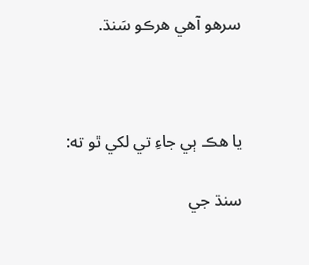سرهو آهي هرڪو سَنڌ.



يا هڪ ٻي جاءِ تي لکي ٿو ته:

سنڌ جي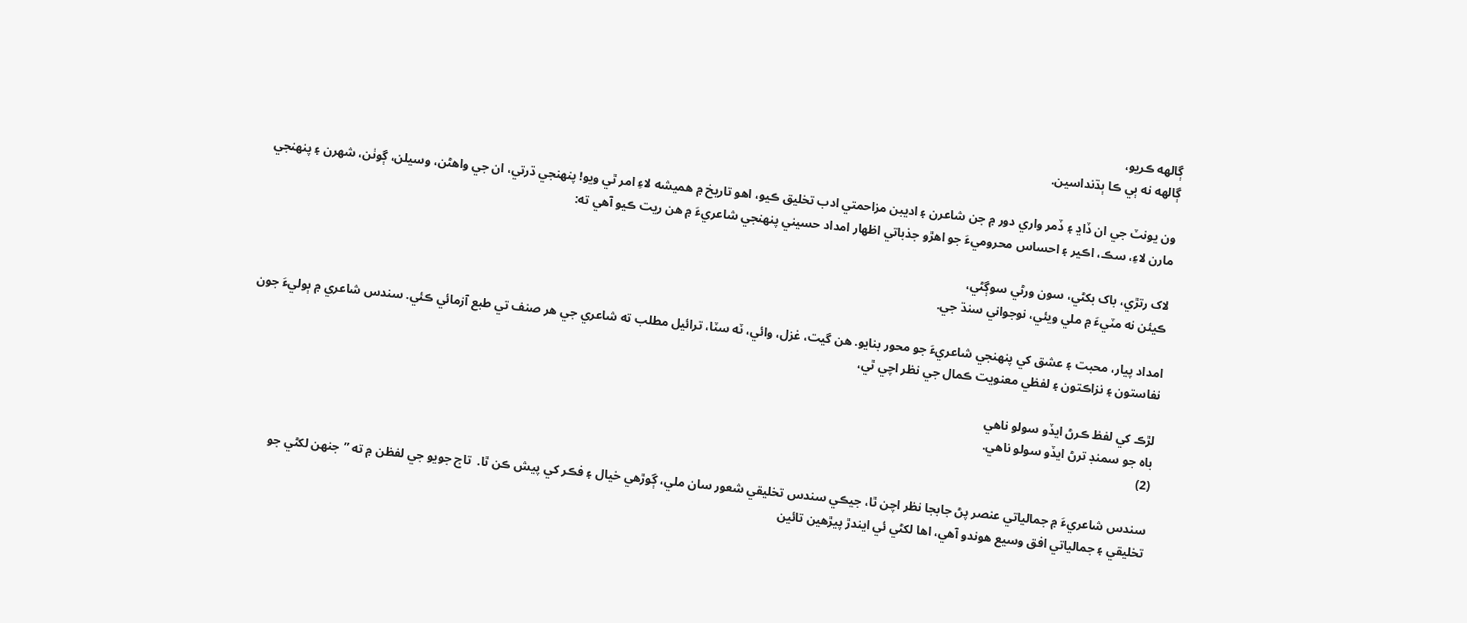ڳالهه ڪريو،
ڳالهه نه ٻي ڪا ٻڌنداسين.

ون يونٽ جي ان ڏاڍ ۽ ڏمر واري دور ۾ جن شاعرن ۽ اديبن مزاحمتي ادب تخليق ڪيو، اهو تاريخ ۾ هميشه لاءِ امر ٿي ويو! پنهنجي ڌرتي، ان جي واهڻن، وسيلن، ڳوٺن، شهرن ۽ پنهنجي مارن لاءِ، سڪ، اڪير ۽ احساس محروميءَ جو اهڙو جذباتي اظهار امداد حسيني پنهنجي شاعريءَ ۾ هن ريت ڪيو آهي ته:

لاک رتڙي، باک بکڻي، سون ورڻي سوڳڻي،
ڪيئن نه مٽيءَ ۾ ملي ويئي، نوجواني سنڌ جي.

امداد پيار، محبت ۽ عشق کي پنهنجي شاعريءَ جو محور بنايو. هن گيت، غزل، وائي، ٽه سٽا، ترائيل مطلب ته شاعري جي هر صنف تي طبع آزمائي ڪئي. سندس شاعري ۾ ٻوليءَ جون نفاستون ۽ نزاڪتون ۽ لفظي معنويت ڪمال جي نظر اچي ٿي،

لڙڪ کي لفظ ڪرڻ ايڏو سولو ناهي
باه جو سمنڊ ترڻ ايڏو سولو ناهي.
(2)

سندس شاعريءَ ۾ جمالياتي عنصر پڻ جابجا نظر اچن ٿا، جيڪي سندس تخليقي شعور سان ملي، ڳوڙهي خيال ۽ فڪر کي پيش ڪن ٿا.  تاج جويو جي لفظن ۾ ته ”جنهن لکڻي جو تخليقي ۽ جمالياتي افق وسيع هوندو آهي، اها لکڻي ئي ايندڙ پيڙهين تائين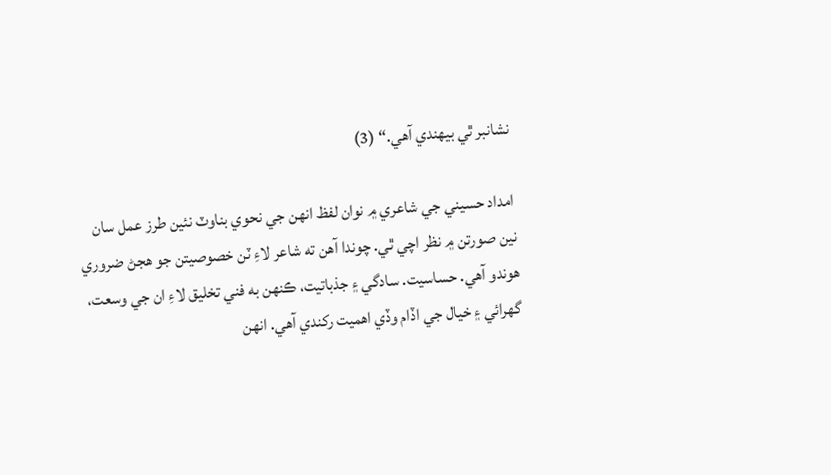نشانبر ٿي بيهندي آهي.“ (3)

امداد حسيني جي شاعري ۾ نوان لفظ انهن جي نحوي بناوٽ نئين طرز عمل سان نين صورتن ۾ نظر اچي ٿي. چوندا آهن ته شاعر لاءِ ٽن خصوصيتن جو هجڻ ضروري هوندو آهي. حساسيت. سادگي ۽ جذباتيت، ڪنهن به فني تخليق لاءِ ان جي وسعت، گهرائي ۽ خيال جي اڏام وڏي اهميت رکندي آهي. انهن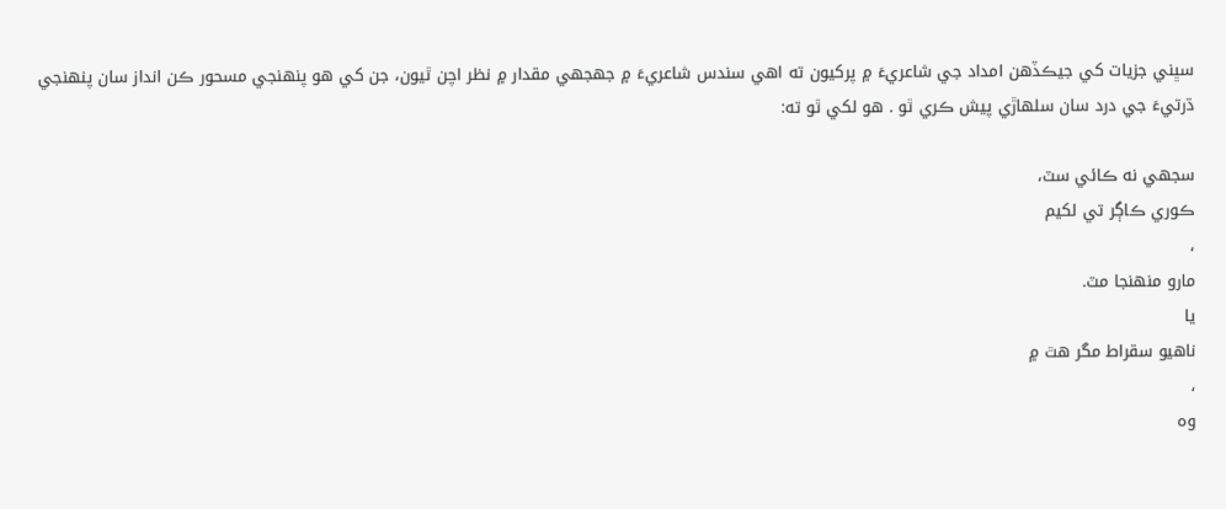سڀني جزيات کي جيڪڏهن امداد جي شاعريءَ ۾ پرکيون ته اهي سندس شاعريءَ ۾ جهجهي مقدار ۾ نظر اچن ٿيون، جن کي هو پنهنجي مسحور ڪن انداز سان پنهنجي ڌرتيءَ جي درد سان سلهاڙي پيش ڪري ٿو . هو لکي ٿو ته:

سجهي نه ڪائي سٽ،
ڪوري ڪاڳر تي لکيم
،
مارو منهنجا مٽ.
يا
ناهيو سقراط مگر هٿ ۾
،
وه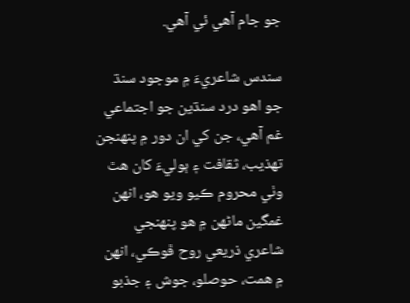جو جام آهي ئي آهي.

سندس شاعريءَ ۾ موجود سنڌ جو اهو درد سنڌين جو اجتماعي غم آهي، جن کي ان دور ۾ پنهنجن تهذيب، ثقافت ۽ ٻوليءَ کان هٿ وٺي محروم ڪيو ويو هو، انهن غمگين ماڻهن ۾ هو پنهنجي شاعري ذريعي روح ڦوڪي، انهن ۾ همت، حوصلو، جوش ۽ جذبو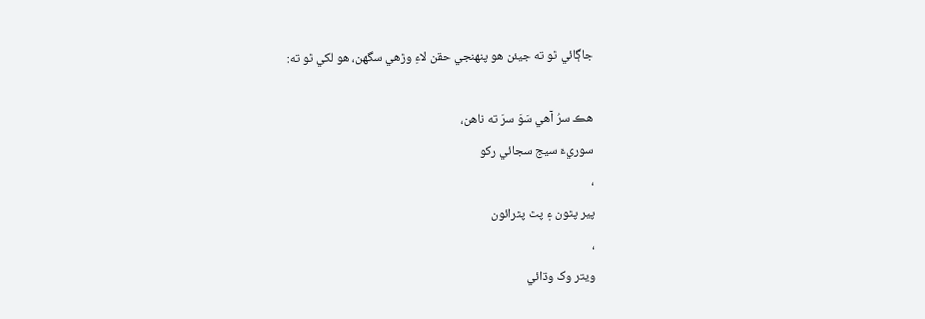جاڳائي ٿو ته جيئن هو پنهنجي حقن لاءِ وڙهي سگهن، هو لکي ٿو ته:

هڪ سرُ آهي سَوَ سرَ ته ناهن،
سوريءَ سيج سجائي رکو
،
پير پٿون ۽ پٿ پٿرائون
،
ويتر وک وڌائي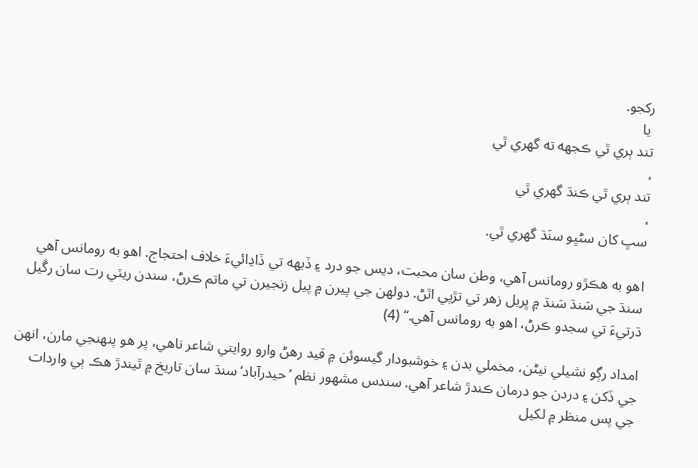رکجو.
 يا
تند ٻري ٿي ڪجهه ته گهري ٿي
،
تند ٻري ٿي ڪنڌ گهري ٿي
،
سڀ کان سڻڀو سنَڌ گهري ٿي.

اهو به هڪڙو رومانس آهي، وطن سان محبت، ديس جو درد ۽ ڏيهه تي ڏاڍائيءَ خلاف احتجاج. اهو به رومانس آهي سنڌ جي سَنڌ سَنڌ ۾ ڀريل زهر تي تڙپي اٿڻ. دولهن جي پيرن ۾ پيل زنجيرن تي ماتم ڪرڻ، سندن ريٽي رت سان رڱيل ڌرتيءَ تي سجدو ڪرڻ، اهو به رومانس آهي.“ (4)

امداد رڳو نشيلي نيڻن، مخملي بدن ۽ خوشبودار گيسوئن ۾ قيد رهڻ وارو روايتي شاعر ناهي، پر هو پنهنجي مارن، انهن جي ڏکن ۽ دردن جو درمان ڪندڙ شاعر آهي. سندس مشهور نظم ’حيدرآباد‘ سنڌ سان تاريخ ۾ ٿيندڙ هڪ ٻي واردات جي پس منظر ۾ لکيل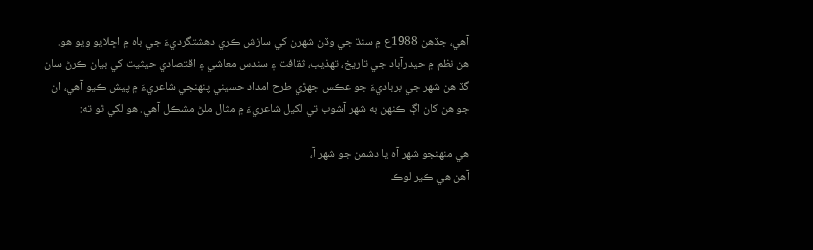آهي، جڏهن 1988ع ۾ سنڌ جي وڏن شهرن کي سازش ڪري دهشتگرديءَ جي باه ۾ اڇلايو ويو هو. هن نظم ۾ حيدرآباد جي تاريخ، تهذيب، ثقافت ۽ سندس معاشي ۽ اقتصادي حيثيت کي بيان ڪرڻ سان گڏ هن شهر جي برباديءَ جو عڪس جهڙي طرح امداد حسيني پنهنجي شاعريءَ ۾ پيش ڪيو آهي، ان جو هن کان اڳ ڪنهن به شهر آشوب تي لکيل شاعريءَ ۾ مثال ملڻ مشڪل آهي. هو لکي ٿو ته:

هي منهنجو شهر آه يا دشمن جو شهر آ،
آهن هي ڪير لوڪ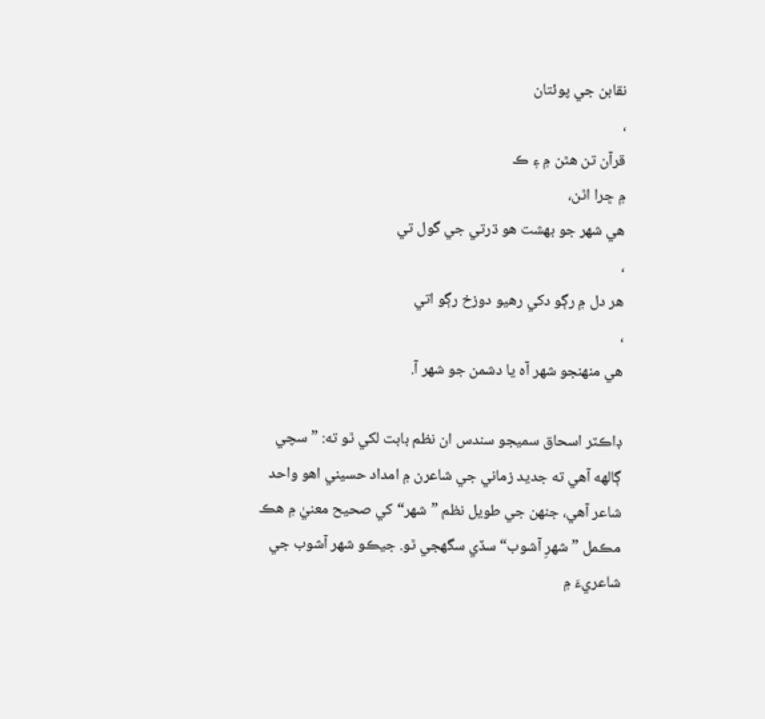نقابن جي پوئتان
،
قرآن تن هٿن ۾ ۽ ڪ
۾ ڇرا اٿن،
هي شهر جو بهشت هو ڌرتي جي گول تي
،
هر دل ۾ رڳو دکي رهيو دوزخ رڳو اتي
،
هي منهنجو شهر آه يا دشمن جو شهر آ.

ڊاڪٽر اسحاق سميجو سندس ان نظم بابت لکي ٿو ته: ”سچي ڳالهه آهي ته جديد زماني جي شاعرن ۾ امداد حسيني اهو واحد شاعر آهي، جنهن جي طويل نظم ”شهر“ کي صحيح معنيٰ ۾ هڪ مڪمل ”شهرِ آشوب“ سڏي سگهجي ٿو. جيڪو شهر آشوب جي شاعريءَ ۾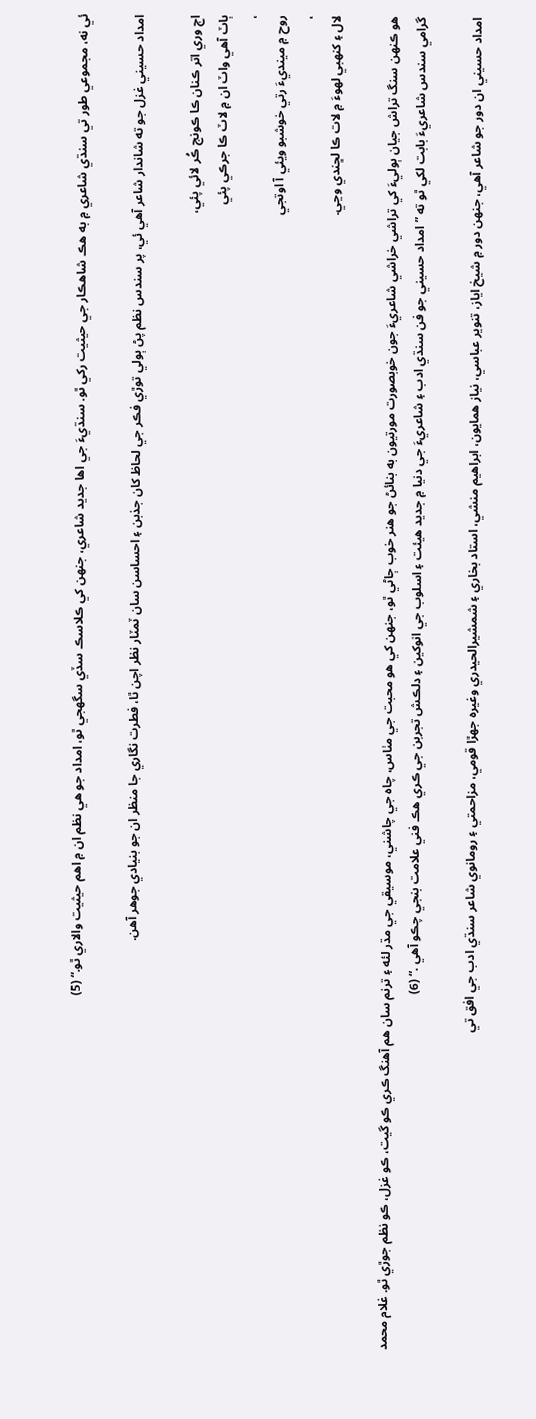ئي نه، مجموعي طور تي سنڌي شاعري ۾ به هڪ شاهڪار جي حيثيت رکي ٿو. سنڌيءَ جي اها جديد شاعري، جنهن کي ڪلاسڪ سڏي سگهجي ٿو، امداد جو هي نظم ان ۾ اهم حيثيت والاري ٿو.“ (5)

امداد حسيني غزل جو ته شاندار شاعر آهي ئي، پر سندس نظم پڻ ٻولي توڙي فڪر جي لحاظ کان جذبن ۽ احساسن سان ٽمٽار نظر اچن ٿا، فطرت نگاري جا منظر ان جو بنيادي جوهر آهن.

اڄ وري اتر ڪنان ڪا ڪونج ڪُر لائي پئي،
ٻاٽ آهي واٽ ان ۾ لاٽ ڪا جرڪي پئي
،
روح ۾ مينديءَ رتي خوشبو ويئي آ اوتجي
،
لال ۽ کنهبي لهوءَ ۾ لات ڪا لڇندي وڃي.

هو ڪنهن سنگ تراش جيان ٻوليءَ کي تراشي خراشي شاعريءَ جون خوبصورت مورتيون به بنائڻ جو هنر خوب ڄاڻي ٿو، جنهن کي هو محبت جي مٺاس، چاه جي چاشني، موسيقي جي مڌر لئه ۽ ترنم سان هم آهنگ ڪري ڪو گيت، ڪو غزل، ڪو نظم جوڙي ٿو. غلام محمد گرامي سندس شاعريءَ بابت لکي ٿو ته ”امداد حسيني جو فن سنڌي ادب ۽ شاعريءَ جي دنيا ۾ جديد هيئت ۽ اسلوب جي انوکين ۽ دلڪش تجربن جي ڪري هڪ فني علامت بنجي چڪو آهي .“ (6)

امداد حسيني ان دور جو شاعر آهي، جنهن دور ۾ شيخ اياز، تنوير عباسي، نياز همايون، ابراهيم منشي، استاد بخاري ۽ شمشيرالحيدري وغيره جهڙا قومي، مزاحمتي ۽ رومانوي شاعر سنڌي ادب جي افق تي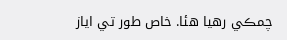چمڪي رهيا هئا. خاص طور تي اياز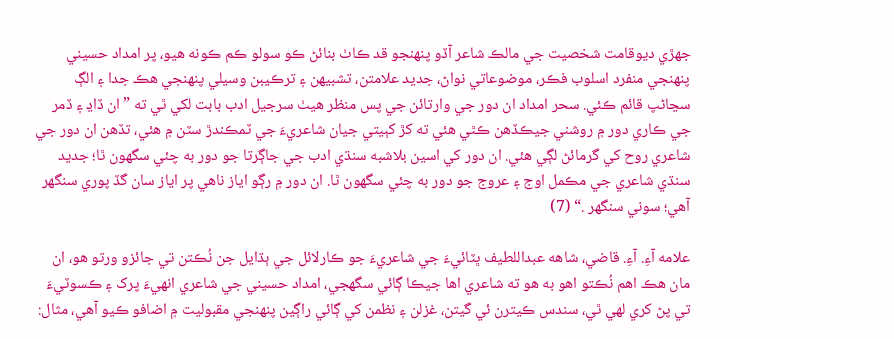جهڙي ديوقامت شخصيت جي مالڪ شاعر آڏو پنهنجو قد ڪاٺ بنائڻ ڪو سولو ڪم ڪونه هيو، پر امداد حسيني پنهنجي منفرد اسلوب فڪر، موضوعاتي نواڻ، جديد علامتن، تشبيهن ۽ ترڪيبن وسيلي پنهنجي هڪ جدا ۽ الڳ سڃاڻپ قائم ڪئي. سحر امداد ان دور جي وارتائن جي پس منظر هيٺ سرجيل ادب بابت لکي ٿي ته ”ان ڏاڍ ۽ ڏمر جي ڪاري دور ۾ روشني جيڪڏهن ڪٿي هئي ته کڙ کٻيتي جيان شاعريءَ جي ٽمڪندڙ سٽن ۾ هئي، تڏهن ان دور جي شاعري روح کي گرمائڻ لڳي هئي. ان دور کي اسين بلاشبه سنڌي ادب جي جاڳرتا جو دور به چئي سگهون ٿا؛ جديد سنڌي شاعري جي مڪمل اوج ۽ عروج جو دور به چئي سگهون ٿا. ان دور ۾ رڳو اياز ناهي پر اياز سان گڏ پوري سنگهر آهي؛ سوني سنگهر .“ (7)

علامه آءِ. آءِ. قاضي، شاهه عبداللطيف ڀٽائيءَ جي شاعريءَ جو ڪارلائل جي ٻڌايل جن نُڪتن تي جائزو ورتو هو، ان مان هڪ اهم نُڪتو اهو به هو ته شاعري اها جيڪا ڳائي سگهجي، امداد حسيني جي شاعري انهيءَ پرک ۽ ڪسوٽيءَ تي پڻ کري لهي ٿي، سندس ڪيترن ئي گيتن، غزلن ۽ نظمن کي ڳائي راڳين پنهنجي مقبوليت ۾ اضافو ڪيو آهي، مثال: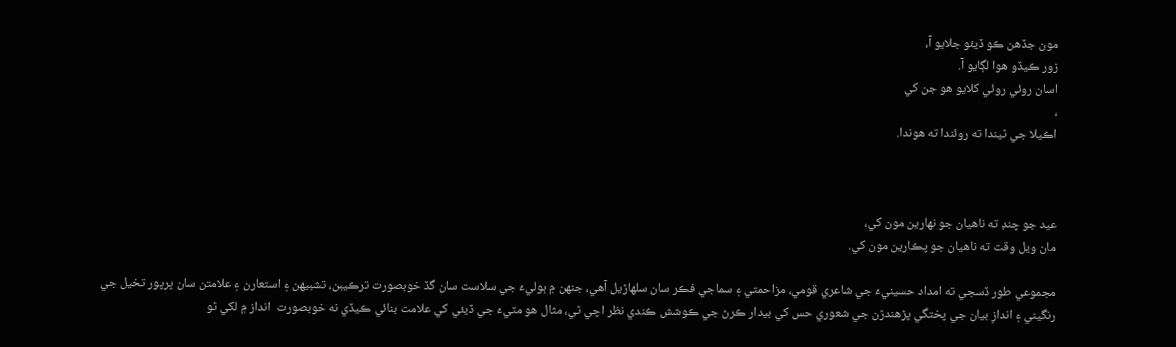مون جڏهن ڪو ڏيئو جلايو آ،
زور ڪيڏو هوا لڳايو آ.
اسان روئي روئي کلايو هو جن کي
،
اڪيلا جي ٿيندا ته روئندا ته هوندا.



عيد جو چنڊ ته ناهيان جو نهارين مون کي،
مان ويل وقت ته ناهيان جو پڪارين مون کي.

مجموعي طور ڏسجي ته امداد حسينيءَ جي شاعري قومي، مزاحمتي ۽ سماجي فڪر سان سلهاڙيل آهي، جنهن ۾ ٻوليءَ جي سلاست سان گڏ خوبصورت ترڪيبن، تشبيهن ۽ استعارن ۽ علامتن سان ڀرپور تخيل جي رنگيني ۽ اندازِ بيان جي پختگي پڙهندڙن جي شعوري حس کي بيدار ڪرڻ جي ڪوشش ڪندي نظر اچي ٿي، مثال هو مٽيءَ جي ڏيئي کي علامت بنائي ڪيڏي نه خوبصورت  انداز ۾ لکي ٿو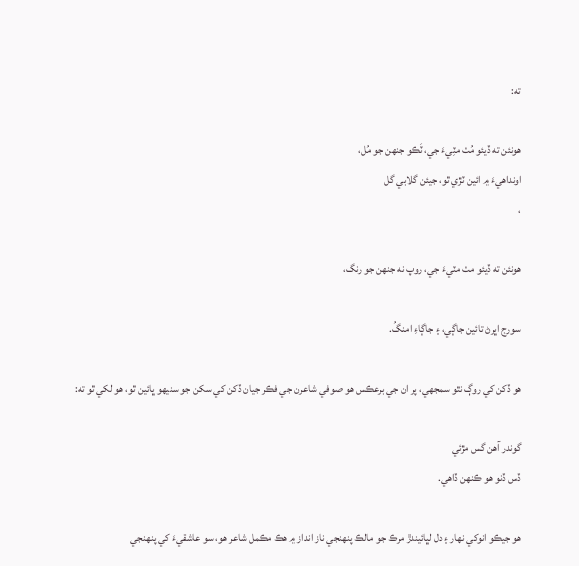ته:

هونئن ته ڏيئو مُٺ مٽِيءَ جي، ٽَڪو جنهن جو مُل،
اونداهيءَ ۾ ائين ٽڙي ٿو، جيئن گلابي گل
،

هونئن ته ڏيئو مٺ مٽيءَ جي، روپ نه جنهن جو رنگ،

سورج اڀرڻ تائين جاڳي، ۽ جاڳاءِ امنگُ.

هو ڏکن کي روڳ نٿو سمجهي، پر ان جي برعڪس هو صوفي شاعرن جي فڪر جيان ڏکن کي سکن جو سنيهو ڀائين ٿو، هو لکي ٿو ته:

گوندر آهن گس مڙئي
ڏس ڏنو هو ڪنهن ڏاهي.

هو جيڪو انوکي نهار ۽ دل لڀائيندڙ مرڪ جو مالڪ پنهنجي ناز انداز ۾ هڪ مڪمل شاعر هو، سو عاشقيءَ کي پنهنجي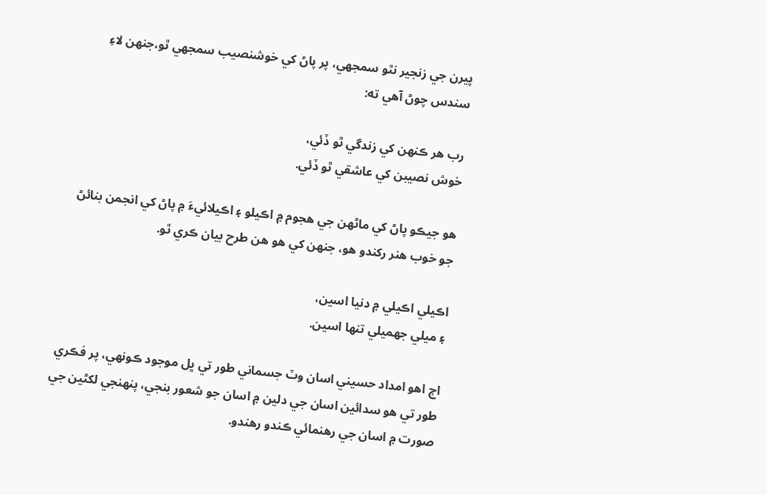پيرن جي زنجير نٿو سمجهي، پر پاڻ کي خوشنصيب سمجهي ٿو،جنهن لاءِ سندس چوڻ آهي ته:

رب هر ڪنهن کي زندگي ٿو ڏئي،
خوش نصيبن کي عاشقي ٿو ڏئي.

هو جيڪو پاڻ کي ماڻهن جي هجوم ۾ اڪيلو ۽ اڪيلائيءَ ۾ پاڻ کي انجمن بنائڻ جو خوب هنر رکندو هو، جنهن کي هو هن طرح بيان ڪري ٿو.

اڪيلي اڪيلي ۾ دنيا اسين،
۽ ميلي جهميلي تنها اسين.

اڄ اهو امداد حسيني اسان وٽ جسماني طور تي ڀل موجود ڪونهي، پر فڪري طور تي هو سدائين اسان جي دلين ۾ اسان جو شعور بنجي، پنهنجي لکڻين جي صورت ۾ اسان جي رهنمائي ڪندو رهندو.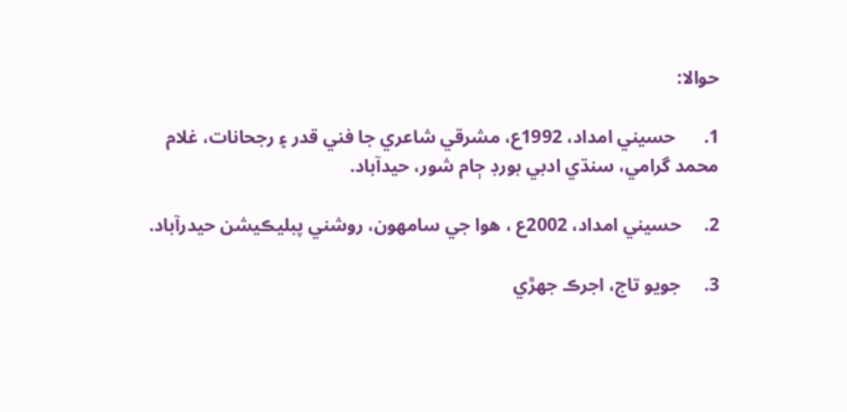حوالا:

1.      حسيني امداد، 1992ع، مشرقي شاعري جا فني قدر ۽ رجحانات، غلام محمد گرامي، سنڌي ادبي بورڊ ڄام شور، حيدآباد.

2.     حسيني امداد، 2002ع ، هوا جي سامهون، روشني پبليڪيشن حيدرآباد.

3.     جويو تاج، اجرڪ جهڙي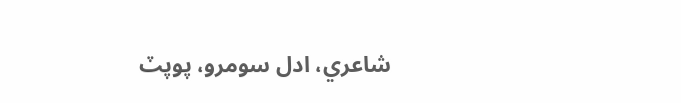شاعري، ادل سومرو، پوپٽ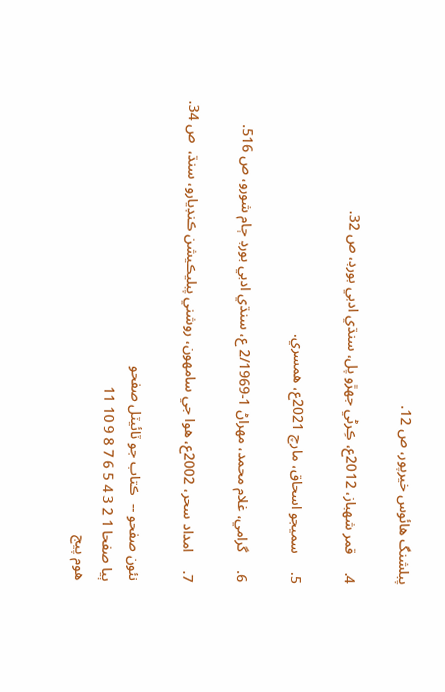پبلشنگ هائوس خيرپور، ص 12.

4.     قمر شهباز، 2012ع، ڪِرڻي جهڙو پل، سنڌي ادبي بورڊ، ص 32.

5.     سميجو اسحاق، مارچ 2021ع، همسري.

6.     گرامي، غلام محمد، مهراڻ 1-2/1969 ع، سنڌي ادبي بورڊ ڄام شورو، ص 516.

7.     امداد سحر، 2002ع، هوا جي سامهون، روشني پبليڪيشن ڪنڊيارو، سنڌ،  ص 34.

نئون صفحو --  ڪتاب جو ٽائيٽل صفحو
ٻيا صفحا 1 2 3 4 5 6 7 8 9 10 11
هوم پيج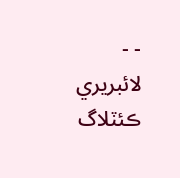- - لائبريري ڪئٽلاگ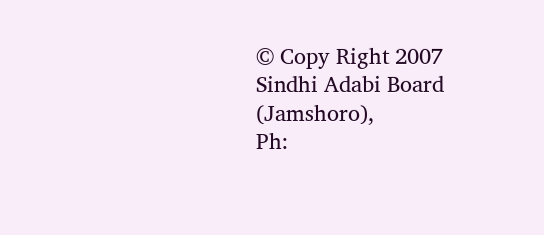© Copy Right 2007
Sindhi Adabi Board (Jamshoro),
Ph: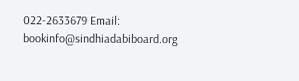022-2633679 Email: bookinfo@sindhiadabiboard.org